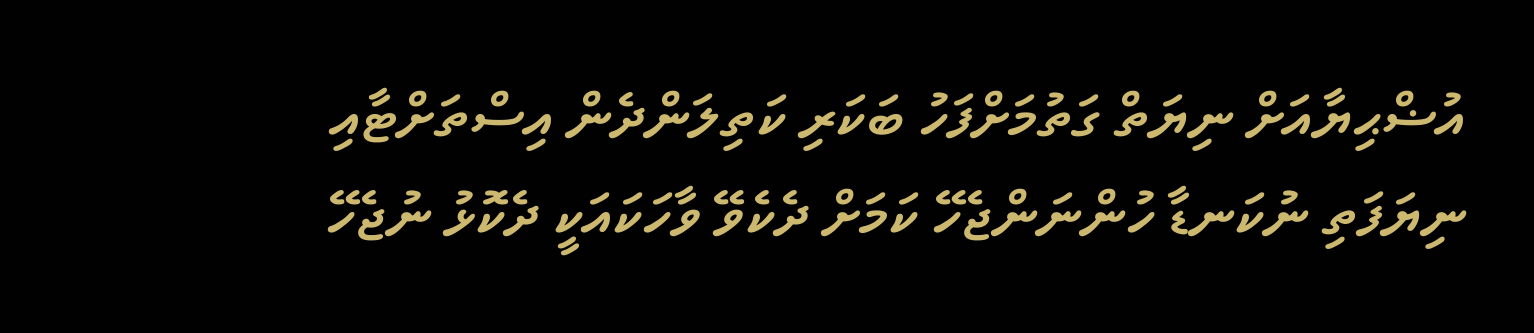އުޟްޙިޔާއަށް ނިޔަތް ގަތުމަށްފަހު ބަކަރި ކަތިލަންދެން އިސްތަށްޓާއި ނިޔަފަތި ނުކަނޑާ ހުންނަންޖެހޭ ކަމަށް ދެކެވޭ ވާހަކައަކީ ދެކޮޅު ނުޖެހޭ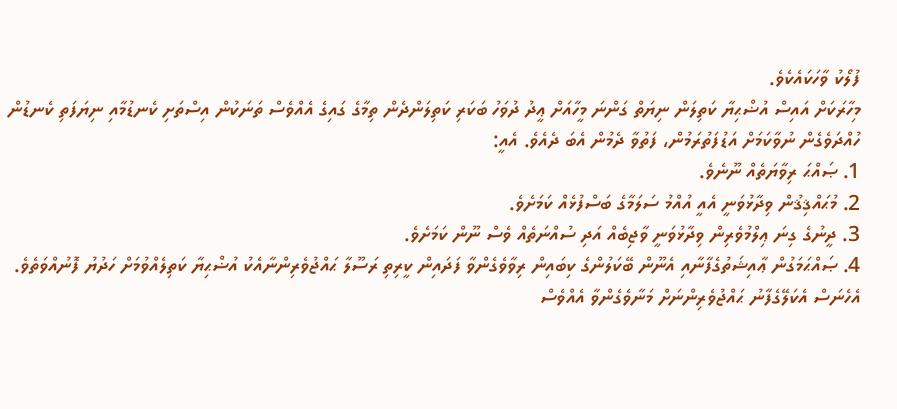ފުލޯކު ވާހަކައެކެވެ.
މިހާރަކަށް އައިސް އުޟްޙިޔާ ކަތިލަން ނިޔަތް ގަންނަ މީހާއަށް ޢީދު ދުވަހު ބަކަރި ކަތިލަންދެން ތިމާގެ ގައިގެ އެއްވެސް ތަނަކުން އިސްތަށި ކެނޑުމާއި ނިޔަފަތި ކެނޑުން ހުއްދަވެގެން ނުވާކަމަށް އަޑުފަތުރަމުން، ފަތުވާ ދެމުން އެބަ ދެއެވެ. އެއީ:
1. ޞައްޙަ ރިވާޔަތެއް ނޫނެވެ.
2. މުޙައްޤިޤުން ވިދާޅުވަނީ އެއީ އުއްމު ސަލަމާގެ ބަސްފުޅެއް ކަމަށެވެ.
3. ދީނުގެ ގިނަ ޢިލްމުވެރިން ވިދާޅުވަނީ ވާޖިބެއް އަދި ސުއްނަތެއް ވެސް ނޫން ކަމަށެވެ.
4. ޞައްޙަމަގުން ޢާއިޝަތުގެފާނާއި އެނޫން ބޭކަލުންގެ ކިބައިން ރިވާވެގެންވާ ފަދައިން ކީރިތި ރަސޫލާ ޙައްޖުވެރިންނާއެކު އުޟްޙިޔާ ކަތިލެއްވުމަށް ހަދުޔު ފޮނުއްވަތެވެ. އެހެނަސް އެކަލޭގެފާނު ޙައްޖުވެރިންނަށް މަނާވެގެންވާ އެއްވެސް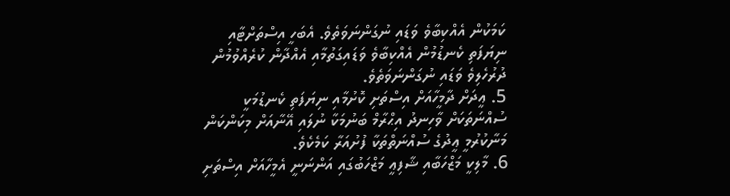ކަމަކުން އެއްކިބާވެ ވަޑައި ނުގަންނަވަތެވެ. އެބަހީ އިސްތަށްޓާއި ނިޔަފަތި ކެނޑުމުން އެއްކިބާވެ ވަޑައިގަތުމާއި އެއްދާން ކުރެއްވުމުން ދުރުހެލިވެ ވަޑައި ނުގަންނަވަތެވެ.
5. ޢީދަށް ދާމީހާއަށް އިސްތަށި ކޮށުމާއި ނިޔަފަތި ކެނޑުމަކީ ސުއްނަތަކަށް ވާހިނދު އިޙްރާމް ބަނުމަކާ ނުލައި އޭނާއަށް މިކަންކަން މަނާކުރުމީ ޢީދުގެ ސުއްނަތްތަކާ ފުށުއަރާ ކަމެކެވެ.
6. މާލިކީ މަޒްހަބާއި ޝާފިޢީ މަޒްހަބުގައި އަންނަނީ އެމީހާއަށް އިސްތަށި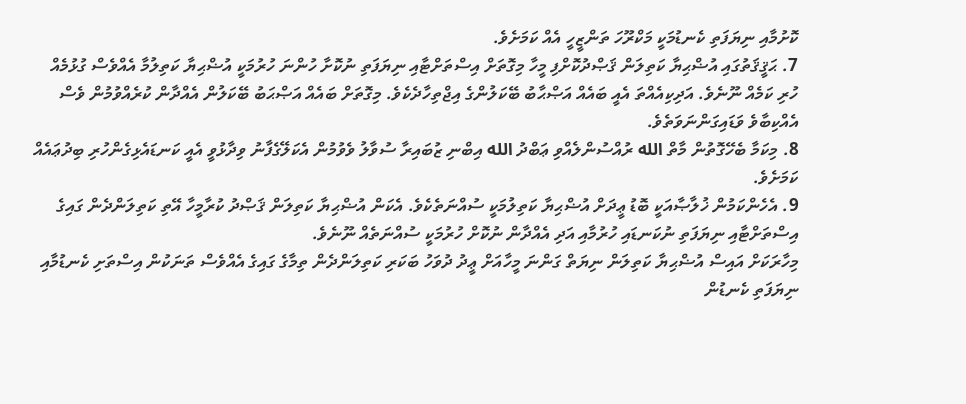ކޮށުމާއި ނިޔަފަތި ކެނޑުމަކީ މަކްރޫހަ ތަންޒީހީ އެއް ކަމަށެވެ.
7. ޙަޤީޤަތުގައި އުޟްޙިޔާ ކަތިލަން ޤަޞްދުކޮށްފި މީހާ މިގޮތަށް އިސްތަށްޓާއި ނިޔަފަތި ނުކޮށާ ހުންނަ ހުރުމަކީ އުޟްޙިޔާ ކަތިލުމާ އެއްވެސް ގުޅުމެއް ހުރި ކަމެއް ނޫނެވެ. އަދިކިއެއްތަ އެއީ ބައެއް އަޞްޙާބު ބޭކަލުންގެ އިޖްތިހާދެކެވެ. މިގޮތަށް ބައެއް އަޞްޙަބު ބޭކަލުން އެއްދާން ކުރެއްވުމުން ވެސް އެއްކިބާވެ ވަޑައިގަންނަވަތެވެ.
8. މިކަމާ ބެހޭގޮތުން މާތް الله ރުއްސުންލެއްވި ޢަބްދު الله އިބްނި ޒުބައިރާ ސުވާލު ވެވުމުން އެކަލޭގެފާނު ވިދާޅުވީ އެއީ ކަނޑައެޅިގެންހުރި ބިދުޢައެއް ކަމަށެވެ.
9. އެހެންކަމުން ޚުލާޞާއަކީ ބޮޑު ޢީދަށް އުޟްޙިޔާ ކަތިލުމަކީ ސުއްނަތެކެވެ. އެކަން އުޟްޙިޔާ ކަތިލަން ޤަޞްދު ކުރާމީހާ އޭތި ކަތިލަންދެން ގައިގެ އިސްތަށްޓާއި ނިޔަފަތި ނުކަނޑައި ހުރުމާއި އަދި އެއްދާން ނުކޮށް ހުރުމަކީ ސުއްނަތެއް ނޫނެވެ.
މިހާރަކަށް އައިސް އުޟްޙިޔާ ކަތިލަން ނިޔަތް ގަންނަ މީހާއަށް ޢީދު ދުވަހު ބަކަރި ކަތިލަންދެން ތިމާގެ ގައިގެ އެއްވެސް ތަނަކުން އިސްތަށި ކެނޑުމާއި ނިޔަފަތި ކެނޑުން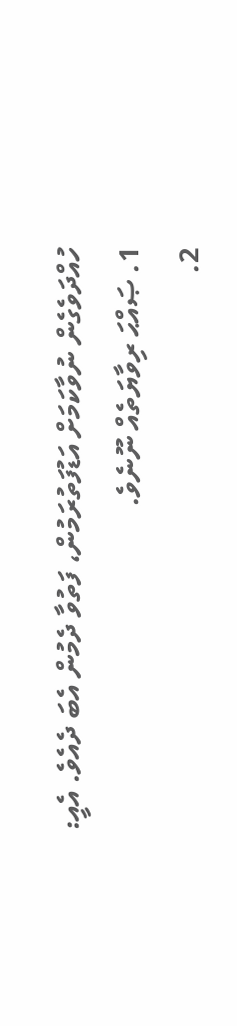ހުއްދަވެގެން ނުވާކަމަށް އަޑުފަތުރަމުން، ފަތުވާ ދެމުން އެބަ ދެއެވެ. އެއީ:
1. ޞައްޙަ ރިވާޔަތެއް ނޫނެވެ.
2.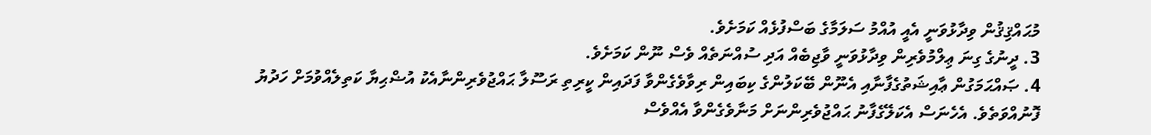މުޙައްޤިޤުން ވިދާޅުވަނީ އެއީ އުއްމު ސަލަމާގެ ބަސްފުޅެއް ކަމަށެވެ.
3. ދީނުގެ ގިނަ ޢިލްމުވެރިން ވިދާޅުވަނީ ވާޖިބެއް އަދި ސުއްނަތެއް ވެސް ނޫން ކަމަށެވެ.
4. ޞައްޙަމަގުން ޢާއިޝަތުގެފާނާއި އެނޫން ބޭކަލުންގެ ކިބައިން ރިވާވެގެންވާ ފަދައިން ކީރިތި ރަސޫލާ ޙައްޖުވެރިންނާއެކު އުޟްޙިޔާ ކަތިލެއްވުމަށް ހަދުޔު ފޮނުއްވަތެވެ. އެހެނަސް އެކަލޭގެފާނު ޙައްޖުވެރިންނަށް މަނާވެގެންވާ އެއްވެސް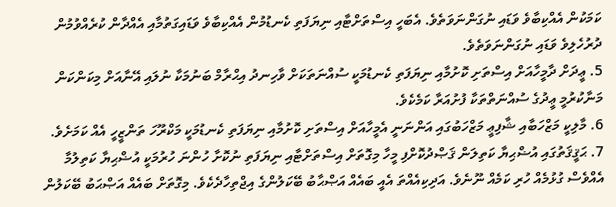ކަމަކުން އެއްކިބާވެ ވަޑައި ނުގަންނަވަތެވެ. އެބަހީ އިސްތަށްޓާއި ނިޔަފަތި ކެނޑުމުން އެއްކިބާވެ ވަޑައިގަތުމާއި އެއްދާން ކުރެއްވުމުން ދުރުހެލިވެ ވަޑައި ނުގަންނަވަތެވެ.
5. ޢީދަށް ދާމީހާއަށް އިސްތަށި ކޮށުމާއި ނިޔަފަތި ކެނޑުމަކީ ސުއްނަތަކަށް ވާހިނދު އިޙްރާމް ބަނުމަކާ ނުލައި އޭނާއަށް މިކަންކަން މަނާކުރުމީ ޢީދުގެ ސުއްނަތްތަކާ ފުށުއަރާ ކަމެކެވެ.
6. މާލިކީ މަޒްހަބާއި ޝާފިޢީ މަޒްހަބުގައި އަންނަނީ އެމީހާއަށް އިސްތަށި ކޮށުމާއި ނިޔަފަތި ކެނޑުމަކީ މަކްރޫހަ ތަންޒީހީ އެއް ކަމަށެވެ.
7. ޙަޤީޤަތުގައި އުޟްޙިޔާ ކަތިލަން ޤަޞްދުކޮށްފި މީހާ މިގޮތަށް އިސްތަށްޓާއި ނިޔަފަތި ނުކޮށާ ހުންނަ ހުރުމަކީ އުޟްޙިޔާ ކަތިލުމާ އެއްވެސް ގުޅުމެއް ހުރި ކަމެއް ނޫނެވެ. އަދިކިއެއްތަ އެއީ ބައެއް އަޞްޙާބު ބޭކަލުންގެ އިޖްތިހާދެކެވެ. މިގޮތަށް ބައެއް އަޞްޙަބު ބޭކަލުން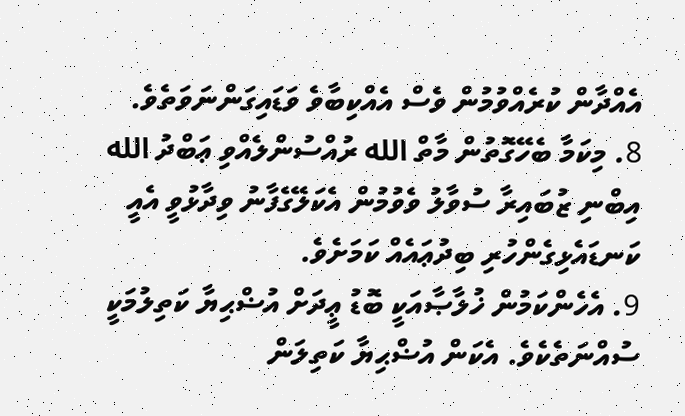އެއްދާން ކުރެއްވުމުން ވެސް އެއްކިބާވެ ވަޑައިގަންނަވަތެވެ.
8. މިކަމާ ބެހޭގޮތުން މާތް الله ރުއްސުންލެއްވި ޢަބްދު الله އިބްނި ޒުބައިރާ ސުވާލު ވެވުމުން އެކަލޭގެފާނު ވިދާޅުވީ އެއީ ކަނޑައެޅިގެންހުރި ބިދުޢައެއް ކަމަށެވެ.
9. އެހެންކަމުން ޚުލާޞާއަކީ ބޮޑު ޢީދަށް އުޟްޙިޔާ ކަތިލުމަކީ ސުއްނަތެކެވެ. އެކަން އުޟްޙިޔާ ކަތިލަން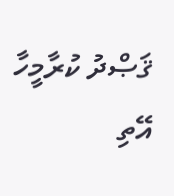ޤަޞްދު ކުރާމީހާ އޭތި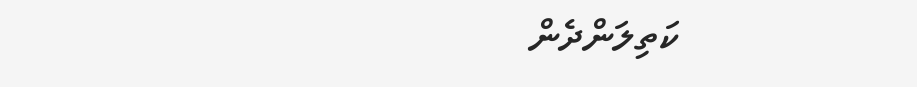ކަތިލަންދެން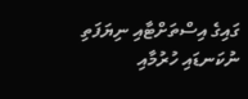ގައިގެ އިސްތަށްޓާއި ނިޔަފަތި ނުކަނޑައި ހުރުމާއި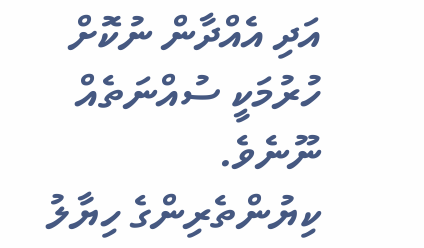އަދި އެއްދާން ނުކޮށް ހުރުމަކީ ސުއްނަތެއް ނޫނެވެ.
ކިޔުންތެރިންގެ ހިޔާލު